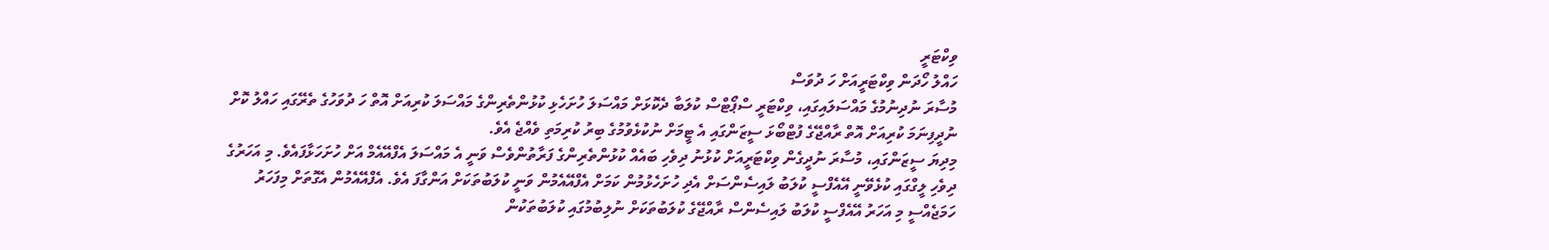ވިކްޓަރީ
ހައްލު ހޯދަން ވިކްޓަރީއަށް ހަ ދުވަސް
މުސާރަ ނުދިނުމުގެ މައްސަލައިގައި، ވިކްޓަރީ ސްޕޯޓްސް ކުލަބާ ދެކޮޅަށް މައްސަލަ ހުށަހެޅި ކުޅުންތެރިންގެ މައްސަލަ ކުރިއަށް އޮތް ހަ ދުވަހުގެ ތެރޭގައި ހައްލު ކޮށް ނުދީފިނަމަ ކުރިއަށް އޮތް ރާއްޖޭގެ ފުޓްބޯޅަ ސީޒަންގައި އެ ޓީމަށް ނުކުޅެވުމުގެ ބިރު ކުރިމަތި ވެއްޖެ އެވެ.
މިދިޔަ ސީޒަންގައި، މުސާރަ ނުދީގެން ވިކްޓަރީއަށް ކުޅުނު ދިވެހި ބައެއް ކުޅުންތެރިންގެ ފަރާތުންވެސް ވަނީ އެ މައްސަލަ އެފްއޭއެމް އަށް ހުށަހަޅާފައެވެ. މި އަހަރުގެ ދިވެހި ލީގްގައި ކުޅެވޭނީ އޭއެފްސީ ކުލަބު ލައިސެންސަށް އެދި ހުށަހެޅުމުން ކަމަށް އެފްއޭއެމުން ވަނީ ކުލަބުތަކަށް އަންގާފަ އެވެ. އެފްއޭއެމުން އެގޮތަށް މިފަހަރު ހަމަޖެއްސީ މި އަހަރު އޭއެފްސީ ކުލަބު ލައިސެންސް ރާއްޖޭގެ ކުލަބުތަކަށް ނުލިބުމުގައި ކުލަބުތަކުން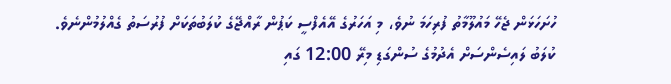ހުށަހަޅަން ޖެހޭ މައުލޫމާތު ފުރިހަމަ ނުވެ، މި އަހަރުގެ އޭއެފްސީ ކަޕުން ރާއްޖޭގެ ކުލަބުތަކަށް ފުރުސަތު ގެއްލުމުންނެވެ.
ކުލަބު ލައިސެންސަށް އެދުމުގެ ސުންގަޑި މިރޭ 12:00 ގައި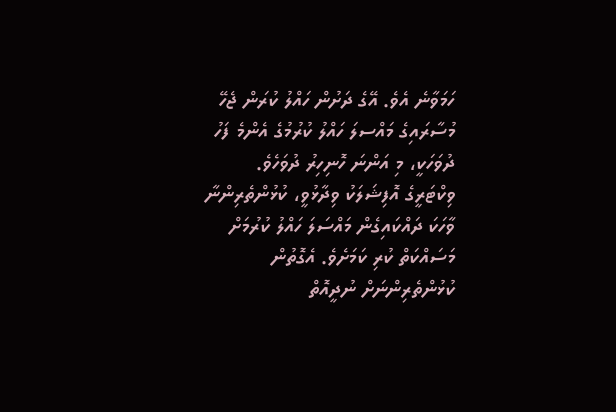ހަމަވާނެ އެވެ. އޭގެ ދަށުން ހައްލު ކުރަން ޖެހޭ މުސާރައިގެ މައްސލަ ހައްލު ކުރުމުގެ އެންމެ ފަހު ދުވަހަކީ، މި އަންނަ ހޮނިހިރު ދުވަހެވެ.
ވިކްޓަރީގެ އޮފިޝަލަކު ވިދާޅުވީ، ކުޅުންތެރިންނާ ވާހަކަ ދައްކައިގެން މައްސަލަ ހައްލު ކުރުމަށް މަސައްކަތް ކުރި ކަމަށެވެ. އެގޮތުން ކުޅުންތެރިންނަށް ނުދީއޮތް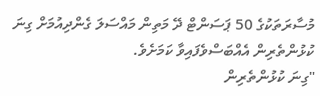މުސާރަތަކުގެ 50 ޕަސަންޓް ދޭ މަތިން މައްސަލަ ގެންދިއުމަށް ގިނަ ކުޅުންތެރިން އެއްބަސްވެފައިވާ ކަމަށެވެ.
"ގިނަ ކުޅުންތެރިން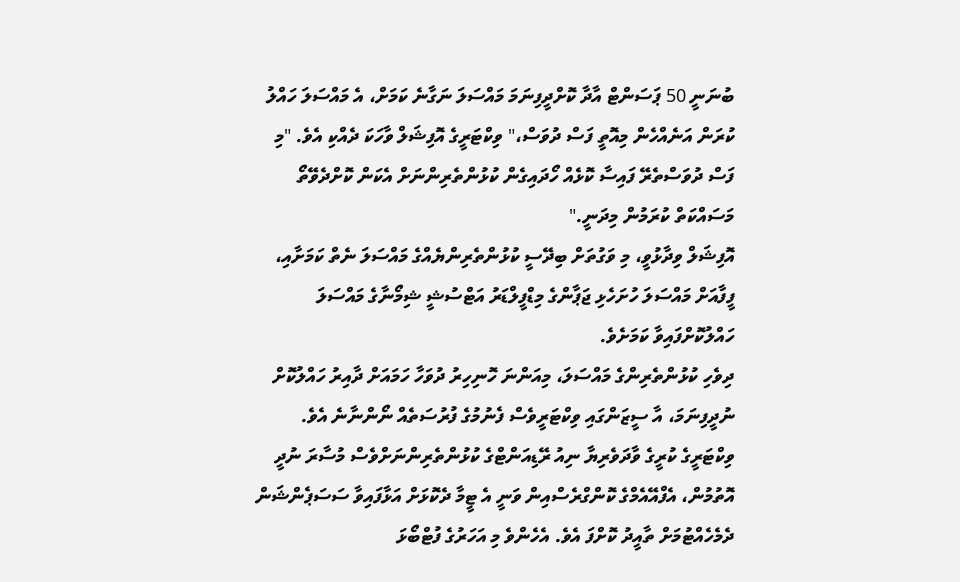ބުނަނީ 50 ޕަސަންޓް އާދާ ކޮށްދީފިނަމަ މައްސަލަ ނަގާނެ ކަމަށް، އެ މައްސަލަ ހައްލު ކުރަން އަނެއްހެން މިއޮތީ ފަސް ދުވަސް،" ވިކްޓަރީގެ އޮފިޝަލް ވާހަކަ ދެއްކި އެވެ. "މި ފަސް ދުވަސްތެރޭ ފައިސާ ކޮޅެއް ހޯދައިގެން ކުޅުންތެރިންނަށް އެކަން ކޮށްދެވޭތޯ މަސައްކަތް ކުރަމުން މިދަނީ."
އޮފިޝަލް ވިދާޅުވީ، މި ވަގުތަށް ބިދޭސީ ކުޅުންތެރިންޔެއްގެ މައްސަލަ ނެތް ކަމަށާއި، ފީފާއަށް މައްސަލަ ހުށަހެޅި ޖަޕާންގެ މިޑްފީލްޑަރު އަޓްސުޝީ ޝިމޯނާގެ މައްސަލަ ހައްލުކޮށްފައިވާ ކަމަށެވެ.
ދިވެހި ކުޅުންތެރިންގެ މައްސަލަ، މިއަންނަ ހޮނިހިރު ދުވަހާ ހަމައަށް ދާއިރު ހައްލުކޮށް ނުދީފިނަމަ، އާ ސީޒަންގައި ވިކްޓަރީވެސް ފެނުމުގެ ފުރުސަތެއް ނޯންނާނެ އެވެ. ވިކްޓަރީގެ ކުރީގެ ވާދަވެރިޔާ ނިއު ރޭޑިއަންޓްގެ ކުޅުންތެރިންނަށްވެސް މުސާރަ ނުދީ އޮތުމުން، އެފްއޭއެމްގެ ކޮންގްރެސްއިން ވަނީ އެ ޓީމާ ދެކޮޅަށް އަޅާފައިވާ ސަސަޕެންޝަން ދެމެހެއްޓުމަށް ތާއީދު ކޮށްފަ އެވެ. އެހެންވެ މި އަހަރުގެ ފުޓްބޯޅަ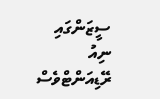ސީޒަންގައި ނިއު ރޭޑިއަންޓްވެސް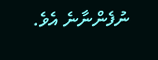ނުފެންނާނެ އެވެ.